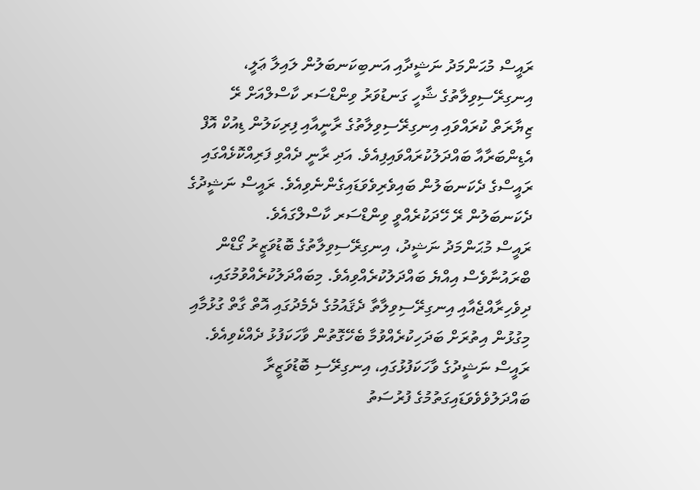ރައީސް މުޙަންމަދު ނަޝީދާއި އަނބިކަނބަލުން ލައިލާ ޢަލީ، އިނގިރޭސިވިލާތުގެ ޝާހީ ގަނޑުވަރު ވިންޑްސަރ ކާސްލްއަށް ރޭ ޒިޔާރަތް ކުރައްވައި އިނގިރޭސިވިލާތުގެ ރާނީއާއި ފިރިކަލުން ޑިއުކް އޮފް އެޑިންބަރާއާ ބައްދަލުކުރައްވައިފިއެވެ. އަދި ރާނީ ދެއްވި ފަރިއްކޮޅެއްގައި ރައީސްގެ ދެކަނބަލުން ބައިވެރިވެވަޑައިގެންނެވިއެވެ. ރައީސް ނަޝީދުގެ ދެކަނބަލުން ރޭ ހޭދަކުރެއްވީ ވިންޑްސަރ ކާސްލްގައެވެ.
ރައީސް މުޙަންމަދު ނަޝީދު، އިނގިރޭސިވިލާތުގެ ބޮޑުވަޒީރު ގޯޑްން ބްރައުނާވެސް އިއްޔެ ބައްދަލުކުރެއްވިއެވެ. މިބައްދަލުކުރެއްވުމުގައި، ދިވެހިރާއްޖެއާއި އިނގިރޭސިވިލާތާ ދެޤައުމުގެ ދެމެދުގައި އޮތް ގާތް ގުޅުމާއި މިގުޅުން އިތުރަށް ބަދަހިކުރެއްވުމާ ބެހޭގޮތުން ވާހަކަފުޅު ދެއްކެވިއެވެ. ރައީސް ނަޝީދުގެ ވާހަކަފުޅުގައި، އިނގިރޭސި ބޮޑުވަޒީރާ ބައްދަލުވެވެވަޑައިގަތުމުގެ ފުރުސަތު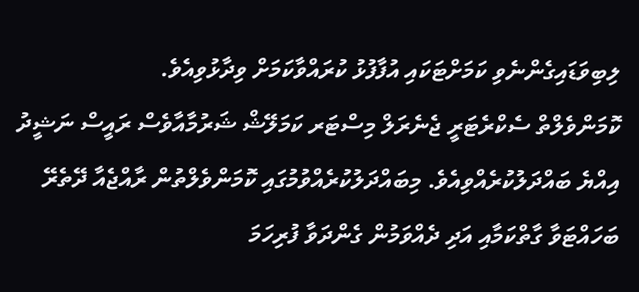ލިބިވަޑައިގެންނެވި ކަމަށްޓަކައި އުފާފުޅު ކުރައްވާކަމަށް ވިދާޅުވިއެވެ.
ކޮމަންވެލްތް ސެކްރެޓަރީ ޖެނެރަލް މިސްޓަރ ކަމަލޭޝް ޝަރުމާއާވެސް ރައީސް ނަޝީދު އިއްޔެ ބައްދަލުކުރެއްވިއެވެ. މިބައްދަލުކުރެއްވުމުގައި ކޮމަންވެލްތުން ރާއްޖެއާ ދޭތެރޭ ބަހައްޓަވާ ގާތްކަމާއި އަދި ދެއްވަމުން ގެންދަވާ ފުރިހަމަ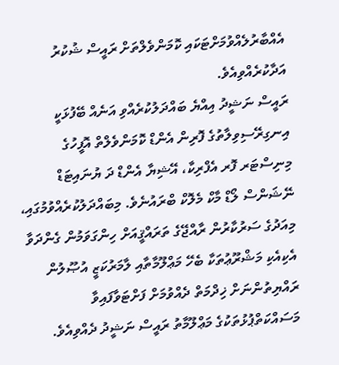އެއްބާރުލެއްވުމަށްޓަކައި ކޮމަންވެލްތަށް ރައީސް ޝުކުރު އަދާކުރެއްވިއެވެ.
ރައީސް ނަޝީދު އިއްޔެ ބައްދަލުކުރެއްވި އަނެއް ބޭފުޅަކީ އިނގިރޭސިވިލާތުގެ ފޮރިން އެންޑް ކޮމަންވެލްތް އޮފީހުގެ މިނިސްޓަރ ފޮރ އެފްރިކާ، އޭޝިޔާ އެންޑް ދަ ޔުނައިޓަޑް ނޭޝަންސް ލޯޑް މާކް މެލޮކް ބްރައުނެވެ. މިބައްދަލުކުރެއްވުމުގައި، މިއަދުގެ ސަރުކާރުން ރާއްޖޭގެ ތަރައްޤީއަށް ހިންގަވަމުން ގެންދަވާ އެކިއެކި މަޝްރޫޢުތަކާ ބެހޭ މަޢްލޫމާތާއި ލާމަރުކަޒީ އުޞޫލުން ރައްޔިތުންނަށް ޚިދްމަތް ދެއްވުމަށް ފަށްޓަވާފައިވާ މަސައްކަތްޕުޅުތަކުގެ މަޢްލޫމާތު ރައީސް ނަޝީދު ދެއްވިއެވެ.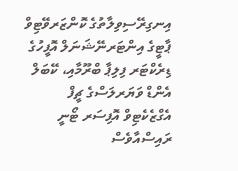އިނގިރޭސިވިލާތުގެ ކޮންޒަރވޭޓިވް ޕާޓީގެ އިންޓަރނޭޝަނަލް އޮފީހުގެ ޑިރެކްޓަރ ފިލިޕާ ބްރޫމާއި، ކޭބަލް އެންޑް ވަޔަރލަސްގެ ޗީފް އެގްޒެކެޓިވް އޮފިސަރ ޓޯނީ ރައިސްއާވެސް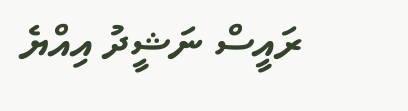ރައީސް ނަޝީދު އިއްޔެ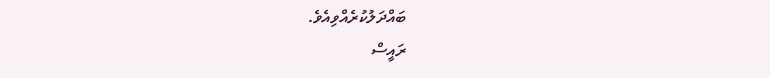ބައްދަލުކުރެއްވިއެވެ.
ރައީސް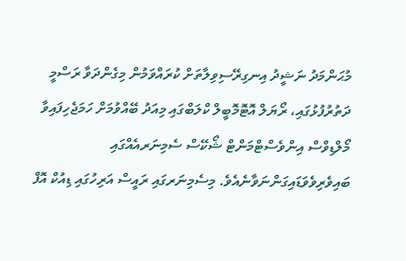މުޙަންމަދު ނަޝީދު އިނގިރޭސިވިލާތަށް ކުރައްވަމުން މިގެންދަވާ ރަސްމީ ދަތުރުފުޅުގައި، ރޯޔަލް އޮޓޮމޮބީލް ކްލަބްގައި މިއަދު ބޭއްވުމަށް ހަމަޖެހިފައިވާ މޯލްޑިވްސް އިންވެސްޓްމަންޓް ޝޯކޭސް ސެމިނަރއެއްގައި ބައިވެރިވެވަޑައިގަންނަވާނެއެވެ. މިސެމިނަރގައި ރައީސް އަރިހުގައި ޑިއުކް އޮފް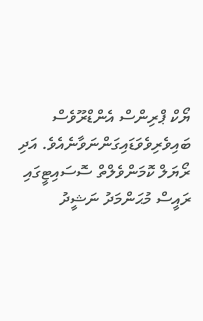ޔޯކް ޕްރިންސް އެންޑްރޫވެސް ބައިވެރިވެވަޑައިގަންނަވާނެއެވެ. އަދި ރޯޔަލް ކޮމަންވެލްތް ސޮސައިޓީގައި ރައީސް މުޙަންމަދު ނަޝީދު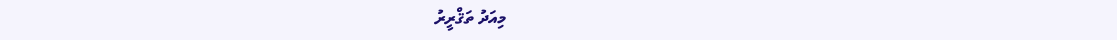މިއަދު ތަޤްރީރު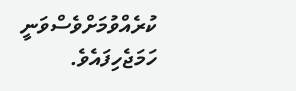ކުރެއްވުމަށްވެސްވަނީ ހަމަޖެހިފައެވެ.